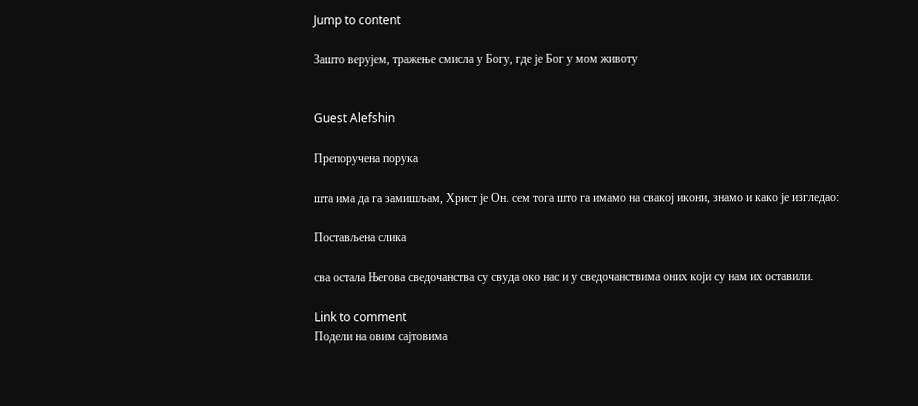Jump to content

Зашто верујем, тражење смисла у Богу, где је Бог у мом животу


Guest Alefshin

Препоручена порука

шта има да га замишљам, Христ је Он. сем тога што га имамо на свакој икони, знамо и како је изгледао:

Постављена слика

сва остала Његова сведочанства су свуда око нас и у сведочанствима оних који су нам их оставили.

Link to comment
Подели на овим сајтовима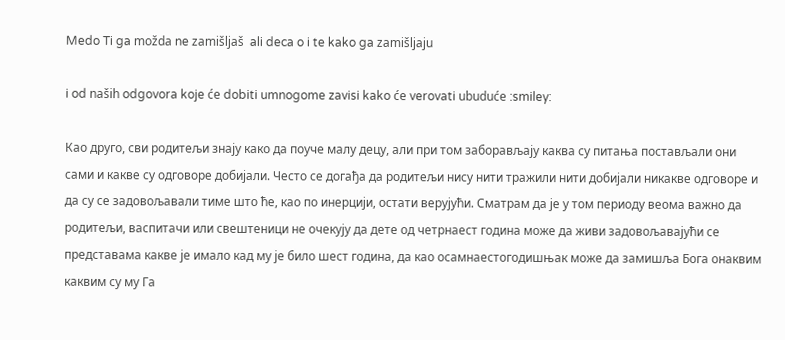Medo Ti ga možda ne zamišljaš  ali deca o i te kako ga zamišljaju

i od naših odgovora koje će dobiti umnogome zavisi kako će verovati ubuduće :smiley:

Као друго, сви родитељи знају како да поуче малу децу, али при том заборављају каква су питања постављали они сами и какве су одговоре добијали. Често се догађа да родитељи нису нити тражили нити добијали никакве одговоре и да су се задовољавали тиме што ће, као по инерцији, остати верујући. Сматрам да је у том периоду веома важно да родитељи, васпитачи или свештеници не очекују да дете од четрнаест година може да живи задовољавајући се представама какве је имало кад му је било шест година, да као осамнаестогодишњак може да замишља Бога онаквим каквим су му Га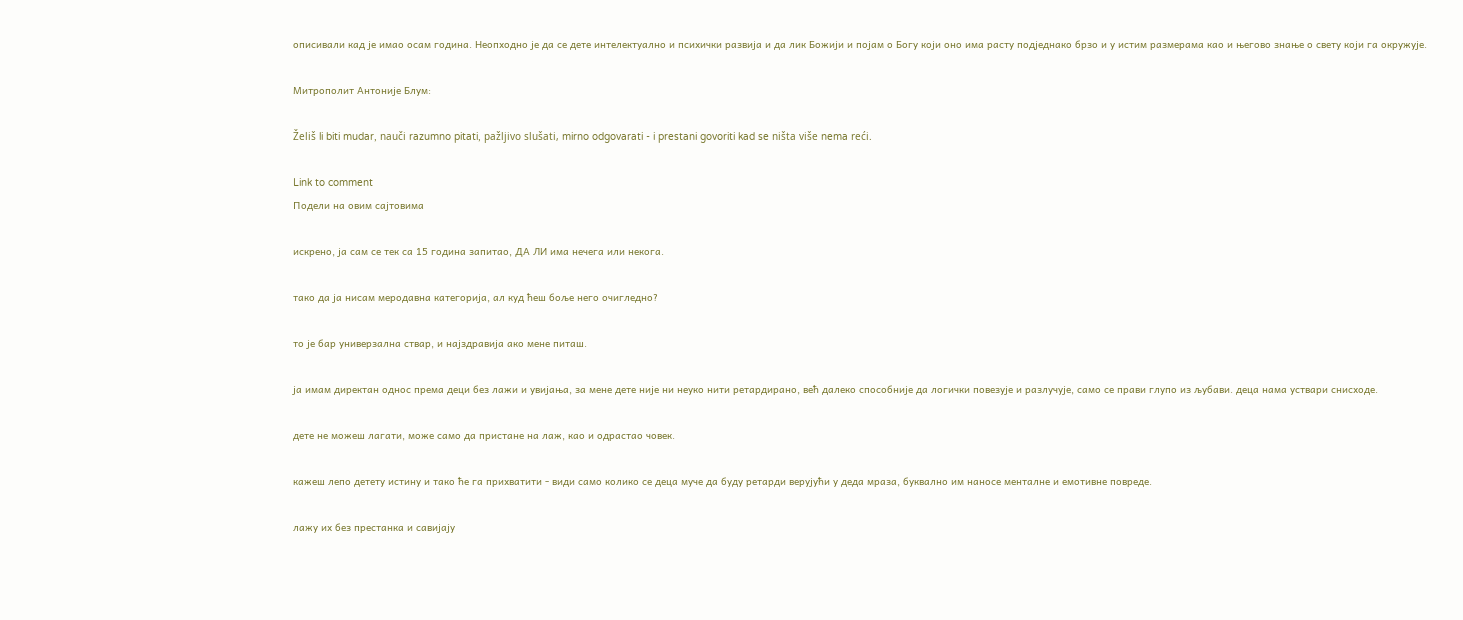описивали кад је имао осам година. Неопходно је да се дете интелектуално и психички развија и да лик Божији и појам о Богу који оно има расту подједнако брзо и у истим размерама као и његово знање о свету који га окружује.

Митрополит Антоније Блум:

Želiš li biti mudar, nauči razumno pitati, pažljivo slušati, mirno odgovarati - i prestani govoriti kad se ništa više nema reći.

Link to comment
Подели на овим сајтовима

искрено, ја сам се тек са 15 година запитао, ДА ЛИ има нечега или некога.

тако да ја нисам меродавна категорија, ал куд ћеш боље него очигледно?

то је бар универзална ствар, и најздравија ако мене питаш.

ја имам директан однос према деци без лажи и увијања, за мене дете није ни неуко нити ретардирано, већ далеко способније да логички повезује и разлучује, само се прави глупо из љубави. деца нама уствари снисходе.

дете не можеш лагати, може само да пристане на лаж, као и одрастао човек.

кажеш лепо детету истину и тако ће га прихватити - види само колико се деца муче да буду ретарди верујући у деда мраза, буквално им наносе менталне и емотивне повреде.

лажу их без престанка и савијају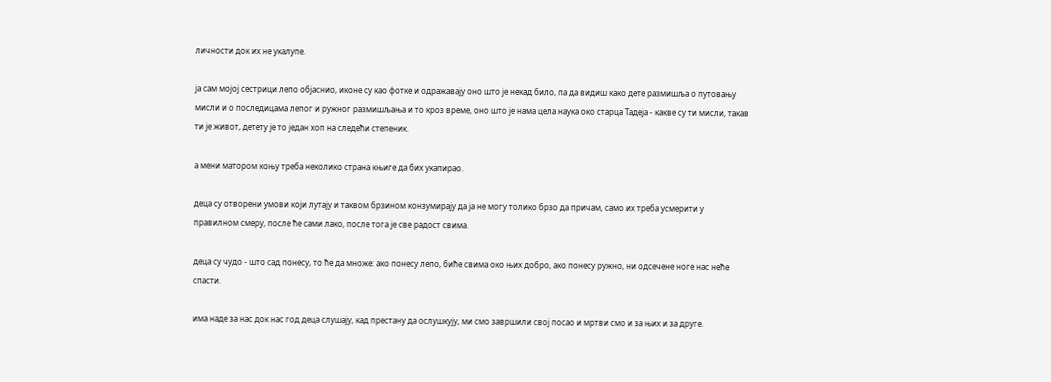личности док их не укалупе.

ја сам мојој сестрици лепо објаснио, иконе су као фотке и одражавају оно што је некад било, па да видиш како дете размишља о путовању мисли и о последицама лепог и ружног размишљања и то кроз време, оно што је нама цела наука око старца Тадеја - какве су ти мисли, такав ти је живот, детету је то један хоп на следећи степеник.

а мени матором коњу треба неколико страна књиге да бих укапирао.

деца су отворени умови који лутају и таквом брзином конзумирају да ја не могу толико брзо да причам, само их треба усмерити у правилном смеру, после ће сами лако, после тога је све радост свима.

деца су чудо - што сад понесу, то ће да множе: ако понесу лепо, биће свима око њих добро, ако понесу ружно, ни одсечене ноге нас неће спасти.

има наде за нас док нас год деца слушају, кад престану да ослушкују, ми смо завршили свој посао и мртви смо и за њих и за друге.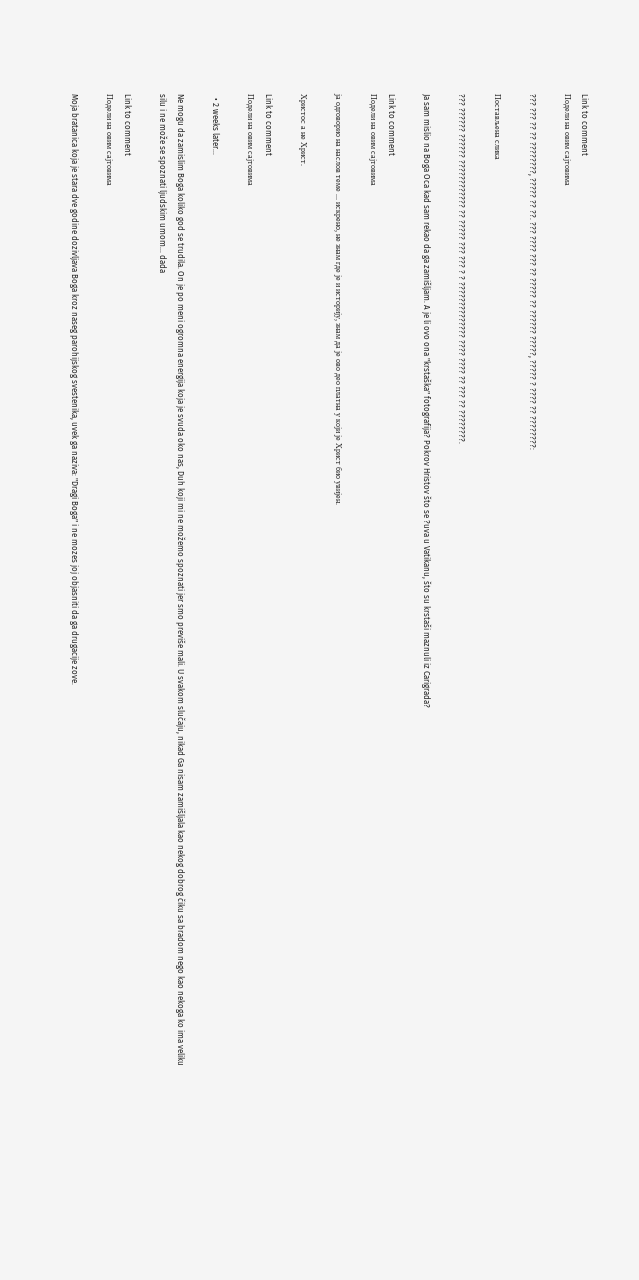Link to comment
Подели на овим сајтовима

??? ??? ?? ?? ????????, ????? ?? ??. ??? ???? ??? ?? ????? ?? ?????? ?????, ????? ? ???? ?? ????????:

Постављена слика

??? ?????? ?????? ???????????? ?? ????? ??? ??? ? ? ?????????????? ???? ???? ?? ??? ?? ????????.

Ja sam mislio na Boga Oca kad sam rekao da ga zamišljam. A je li ovo ona "krstaška" fotografija? Pokrov Hristov što se ?uva u Vatikanu, što su krstaši maznuli iz Carigrada?

Link to comment
Подели на овим сајтовима

ја одговорио на наслов теме ... искрено, не знам где је и историју, знам да је ово део платна у који је Христ био увијен.

Христос а не Христ.

Link to comment
Подели на овим сајтовима

  • 2 weeks later...

Ne mogu da zamislim Boga koliko god se trudila. On je po meni ogromna energija koja je svuda oko nas, Duh koji mi ne možemo spoznati jer smo previše mali. U svakom slučaju, nikad Ga nisam zamišljala kao nekog dobrog čiku sa bradom nego kao nekoga ko ima veliku silu i ne može se spoznati ljudskim umom... dada

Link to comment
Подели на овим сајтовима

Moja bratanica koja je stara dve godine dozivljava Boga kroz naseg parohijskog svestenika, uvek ga naziva: "Dragi Boga" i ne mozes joj objasniti da ga drugacije zove.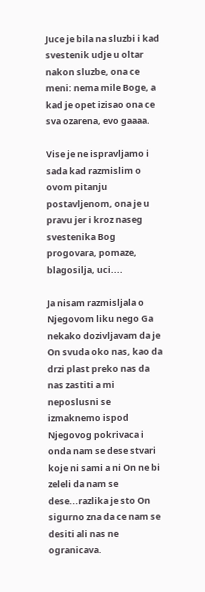Juce je bila na sluzbi i kad svestenik udje u oltar nakon sluzbe, ona ce meni: nema mile Boge, a kad je opet izisao ona ce sva ozarena, evo gaaaa.

Vise je ne ispravljamo i sada kad razmislim o ovom pitanju postavljenom, ona je u pravu jer i kroz naseg svestenika Bog progovara, pomaze, blagosilja, uci....

Ja nisam razmisljala o Njegovom liku nego Ga nekako dozivljavam da je On svuda oko nas, kao da drzi plast preko nas da nas zastiti a mi neposlusni se izmaknemo ispod Njegovog pokrivaca i onda nam se dese stvari koje ni sami a ni On ne bi zeleli da nam se dese...razlika je sto On sigurno zna da ce nam se desiti ali nas ne ogranicava.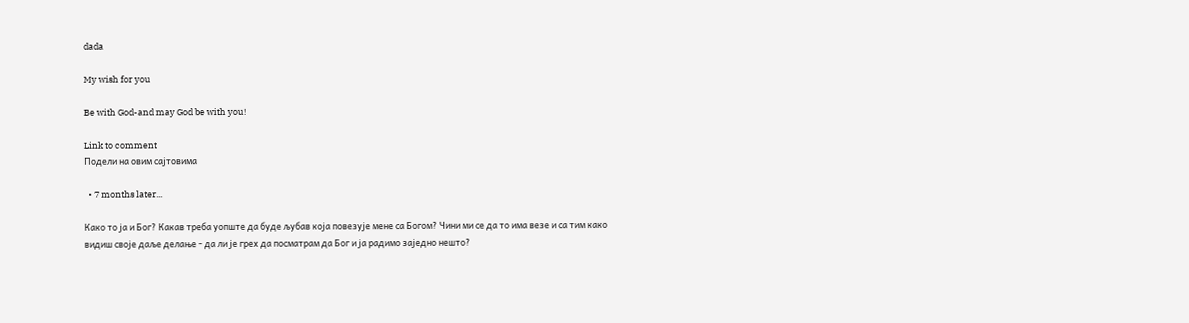dada

My wish for you

Be with God-and may God be with you!

Link to comment
Подели на овим сајтовима

  • 7 months later...

Како то ја и Бог? Какав треба уопште да буде љубав која повезује мене са Богом? Чини ми се да то има везе и са тим како видиш своје даље делање - да ли је грех да посматрам да Бог и ја радимо заједно нешто?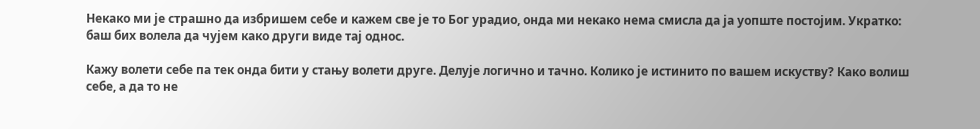Некако ми је страшно да избришем себе и кажем све је то Бог урадио, онда ми некако нема смисла да ја уопште постојим. Укратко: баш бих волела да чујем како други виде тај однос.

Кажу волети себе па тек онда бити у стању волети друге. Делује логично и тачно. Колико је истинито по вашем искуству? Како волиш себе, а да то не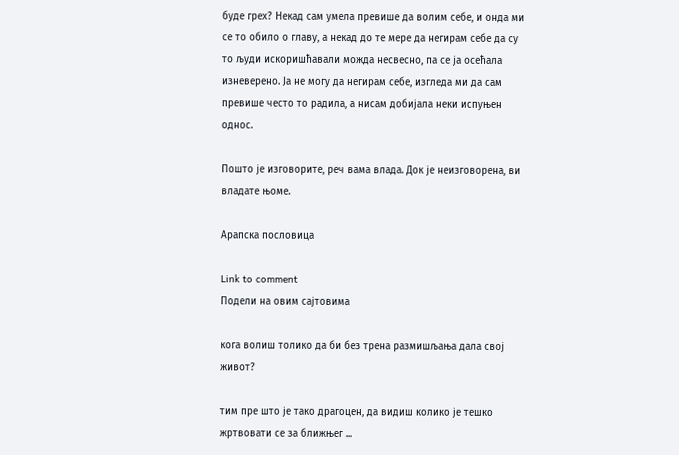буде грех? Некад сам умела превише да волим себе, и онда ми се то обило о главу, а некад до те мере да негирам себе да су то људи искоришћавали можда несвесно, па се ја осећала изневерено. Ја не могу да негирам себе, изгледа ми да сам превише често то радила, а нисам добијала неки испуњен однос.

Пошто је изговорите, реч вама влада. Док је неизговорена, ви владате њоме.

Арапска пословица

Link to comment
Подели на овим сајтовима

кога волиш толико да би без трена размишљања дала свој живот?

тим пре што је тако драгоцен, да видиш колико је тешко жртвовати се за ближњег ...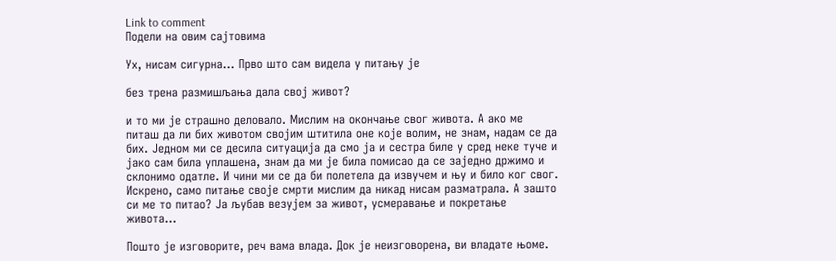Link to comment
Подели на овим сајтовима

Ух, нисам сигурна... Прво што сам видела у питању је

без трена размишљања дала свој живот?

и то ми је страшно деловало. Мислим на окончање свог живота. А ако ме питаш да ли бих животом својим штитила оне које волим, не знам, надам се да бих. Једном ми се десила ситуација да смо ја и сестра биле у сред неке туче и јако сам била уплашена, знам да ми је била помисао да се заједно држимо и склонимо одатле. И чини ми се да би полетела да извучем и њу и било ког свог. Искрено, само питање своје смрти мислим да никад нисам разматрала. А зашто си ме то питао? Ја љубав везујем за живот, усмеравање и покретање живота...

Пошто је изговорите, реч вама влада. Док је неизговорена, ви владате њоме.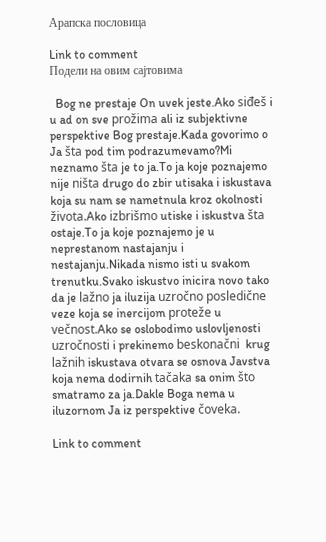Арапска пословица

Link to comment
Подели на овим сајтовима

  Bog ne prestaje On uvek jeste.Ako siđeš i u ad on sve prožima ali iz subjektivne perspektive Bog prestaje.Kada govorimo o Ja šta pod tim podrazumevamo?Mi neznamo šta je to ja.To ja koje poznajemo nije ništa drugo do zbir utisaka i iskustava koja su nam se nametnula kroz okolnosti života.Ako izbrišmo utiske i iskustva šta ostaje.To ja koje poznajemo je u neprestanom nastajanju i nestajanju.Nikada nismo isti u svakom trenutku.Svako iskustvo inicira novo tako da je lažno ja iluzija uzročno posledične veze koja se inercijom proteže u večnost.Ako se oslobodimo uslovljenosti uzročnosti i prekinemo beskonačni  krug lažnih iskustava otvara se osnova Javstva koja nema dodirnih tačaka sa onim što smatramo za ja.Dakle Boga nema u iluzornom Ja iz perspektive čoveka.

Link to comment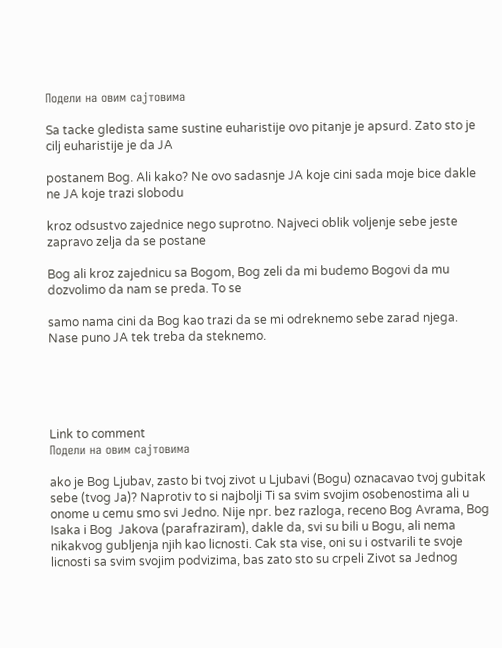Подели на овим сајтовима

Sa tacke gledista same sustine euharistije ovo pitanje je apsurd. Zato sto je cilj euharistije je da JA

postanem Bog. Ali kako? Ne ovo sadasnje JA koje cini sada moje bice dakle ne JA koje trazi slobodu

kroz odsustvo zajednice nego suprotno. Najveci oblik voljenje sebe jeste zapravo zelja da se postane

Bog ali kroz zajednicu sa Bogom, Bog zeli da mi budemo Bogovi da mu dozvolimo da nam se preda. To se

samo nama cini da Bog kao trazi da se mi odreknemo sebe zarad njega. Nase puno JA tek treba da steknemo.





Link to comment
Подели на овим сајтовима

ako je Bog Ljubav, zasto bi tvoj zivot u Ljubavi (Bogu) oznacavao tvoj gubitak sebe (tvog Ja)? Naprotiv to si najbolji Ti sa svim svojim osobenostima ali u onome u cemu smo svi Jedno. Nije npr. bez razloga, receno Bog Avrama, Bog Isaka i Bog  Jakova (parafraziram), dakle da, svi su bili u Bogu, ali nema nikakvog gubljenja njih kao licnosti. Cak sta vise, oni su i ostvarili te svoje licnosti sa svim svojim podvizima, bas zato sto su crpeli Zivot sa Jednog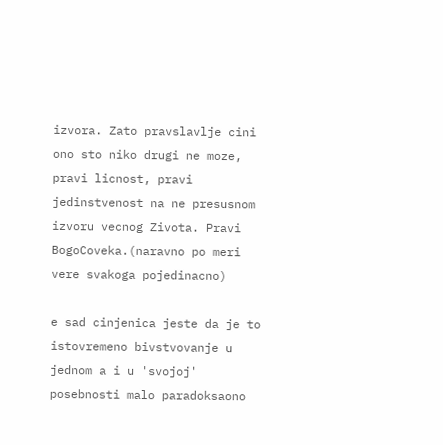izvora. Zato pravslavlje cini ono sto niko drugi ne moze, pravi licnost, pravi jedinstvenost na ne presusnom izvoru vecnog Zivota. Pravi BogoCoveka.(naravno po meri vere svakoga pojedinacno)

e sad cinjenica jeste da je to istovremeno bivstvovanje u jednom a i u 'svojoj' posebnosti malo paradoksaono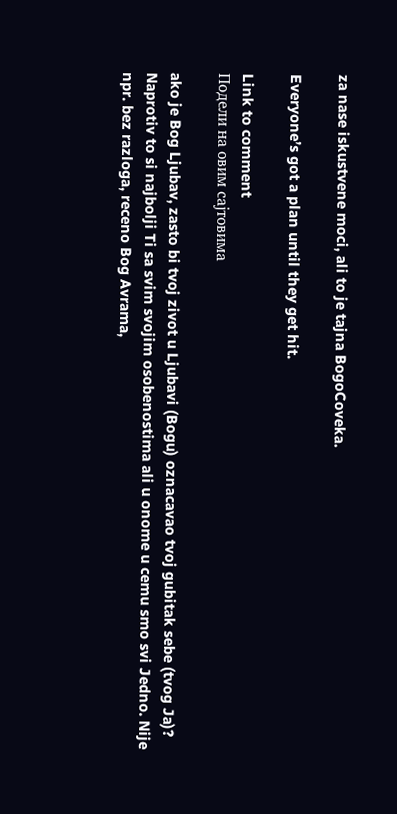za nase iskustvene moci, ali to je tajna BogoCoveka.

Everyone’s got a plan until they get hit.

Link to comment
Подели на овим сајтовима

ako je Bog Ljubav, zasto bi tvoj zivot u Ljubavi (Bogu) oznacavao tvoj gubitak sebe (tvog Ja)? Naprotiv to si najbolji Ti sa svim svojim osobenostima ali u onome u cemu smo svi Jedno. Nije npr. bez razloga, receno Bog Avrama,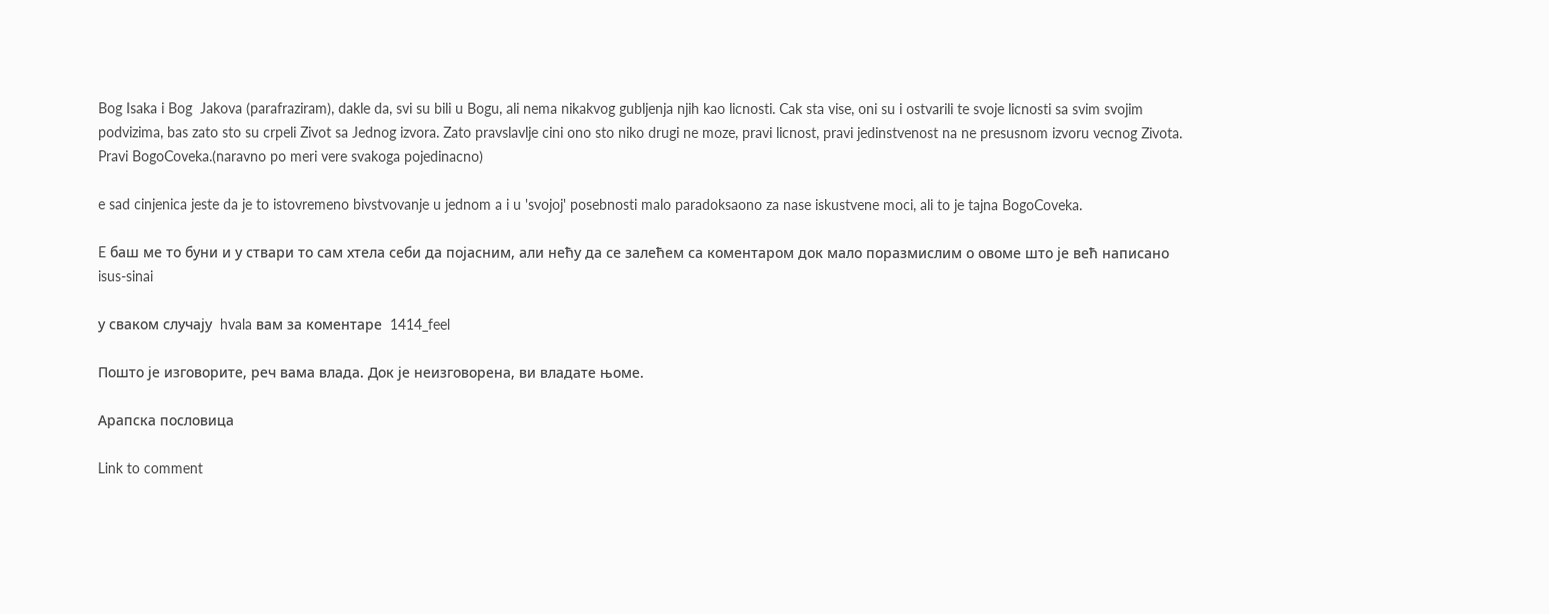Bog Isaka i Bog  Jakova (parafraziram), dakle da, svi su bili u Bogu, ali nema nikakvog gubljenja njih kao licnosti. Cak sta vise, oni su i ostvarili te svoje licnosti sa svim svojim podvizima, bas zato sto su crpeli Zivot sa Jednog izvora. Zato pravslavlje cini ono sto niko drugi ne moze, pravi licnost, pravi jedinstvenost na ne presusnom izvoru vecnog Zivota. Pravi BogoCoveka.(naravno po meri vere svakoga pojedinacno)

e sad cinjenica jeste da je to istovremeno bivstvovanje u jednom a i u 'svojoj' posebnosti malo paradoksaono za nase iskustvene moci, ali to je tajna BogoCoveka.

E баш ме то буни и у ствари то сам хтела себи да појасним, али нећу да се залећем са коментаром док мало поразмислим о овоме што је већ написано  isus-sinai

у сваком случају  hvala вам за коментаре  1414_feel

Пошто је изговорите, реч вама влада. Док је неизговорена, ви владате њоме.

Арапска пословица

Link to comment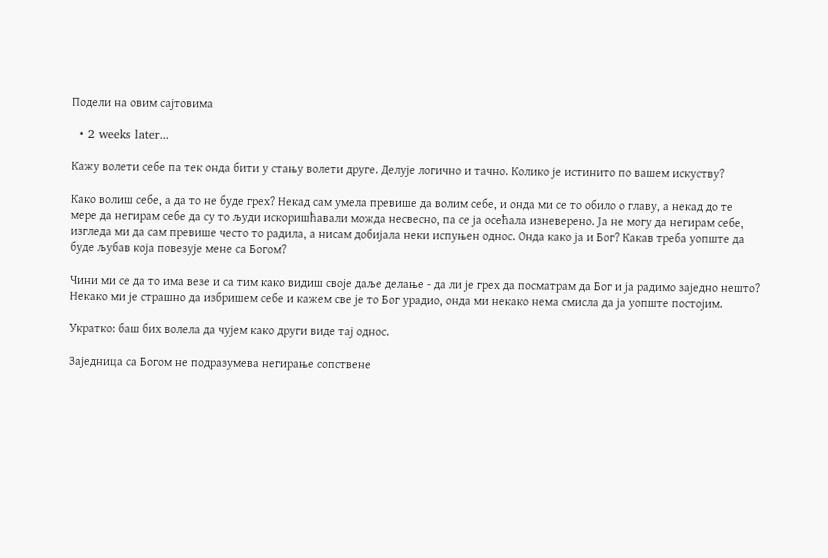Подели на овим сајтовима

  • 2 weeks later...

Кажу волети себе па тек онда бити у стању волети друге. Делује логично и тачно. Колико је истинито по вашем искуству?

Како волиш себе, а да то не буде грех? Некад сам умела превише да волим себе, и онда ми се то обило о главу, а некад до те мере да негирам себе да су то људи искоришћавали можда несвесно, па се ја осећала изневерено. Ја не могу да негирам себе, изгледа ми да сам превише често то радила, а нисам добијала неки испуњен однос. Онда како ја и Бог? Какав треба уопште да буде љубав која повезује мене са Богом?

Чини ми се да то има везе и са тим како видиш своје даље делање - да ли је грех да посматрам да Бог и ја радимо заједно нешто? Некако ми је страшно да избришем себе и кажем све је то Бог урадио, онда ми некако нема смисла да ја уопште постојим.

Укратко: баш бих волела да чујем како други виде тај однос.

Заједница са Богом не подразумева негирање сопствене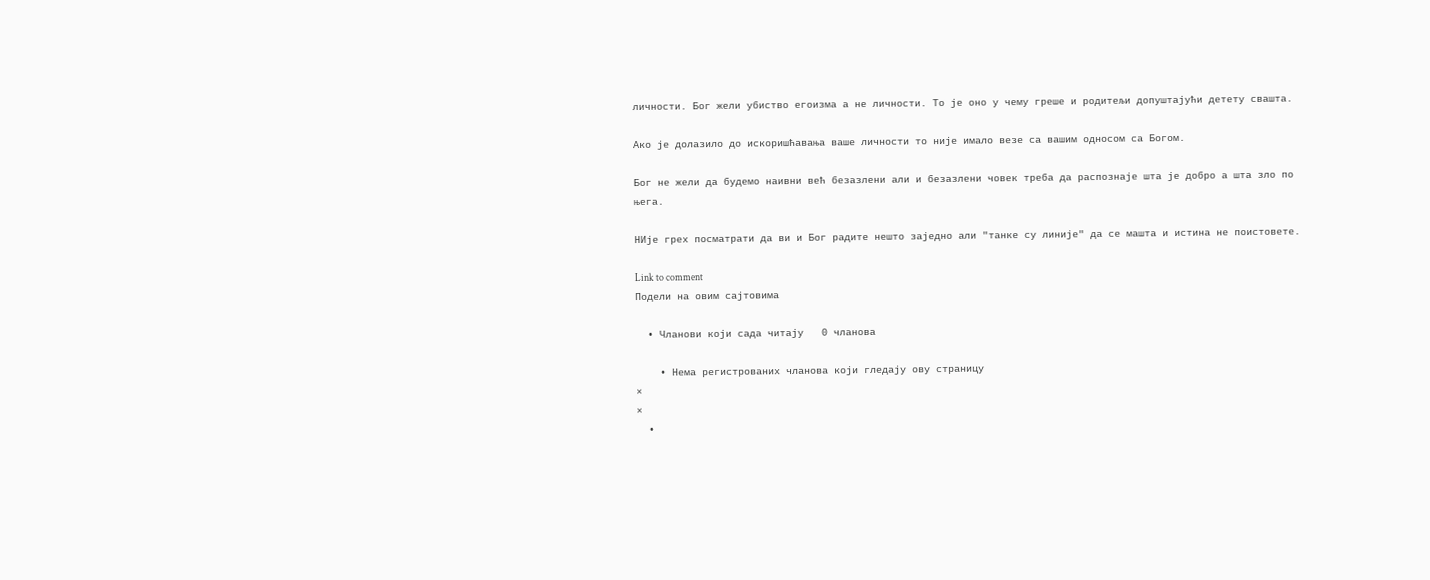личности. Бог жели убиство егоизма а не личности. То је оно у чему греше и родитељи допуштајући детету свашта.

Ако је долазило до искоришћавања ваше личности то није имало везе са вашим односом са Богом.

Бог не жели да будемо наивни већ безазлени али и безазлени човек треба да распознаје шта је добро а шта зло по њега.

НИје грех посматрати да ви и Бог радите нешто заједно али "танке су линије" да се машта и истина не поистовете.

Link to comment
Подели на овим сајтовима

  • Чланови који сада читају   0 чланова

    • Нема регистрованих чланова који гледају ову страницу
×
×
  •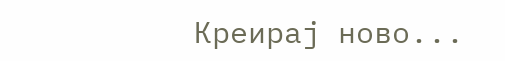Креирај ново...